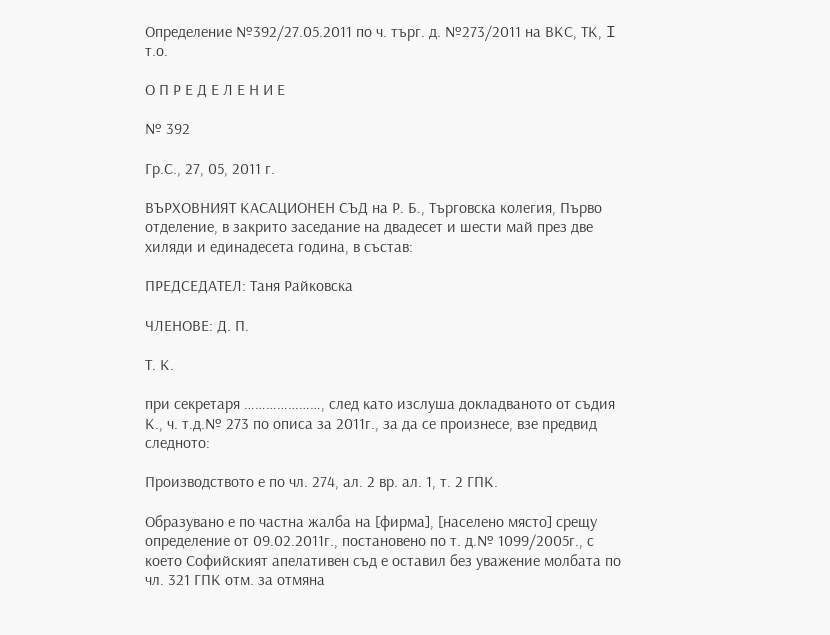Определение №392/27.05.2011 по ч. търг. д. №273/2011 на ВКС, ТК, I т.о.

О П Р Е Д Е Л Е Н И Е

№ 392

Гр.С., 27, 05, 2011 г.

ВЪРХОВНИЯТ КАСАЦИОНЕН СЪД на Р. Б., Търговска колегия, Първо отделение, в закрито заседание на двадесет и шести май през две хиляди и единадесета година, в състав:

ПРЕДСЕДАТЕЛ: Таня Райковска

ЧЛЕНОВЕ: Д. П.

Т. К.

при секретаря …………………, след като изслуша докладваното от съдия К., ч. т.д.№ 273 по описа за 2011г., за да се произнесе, взе предвид следното:

Производството е по чл. 274, ал. 2 вр. ал. 1, т. 2 ГПК.

Образувано е по частна жалба на [фирма], [населено място] срещу определение от 09.02.2011г., постановено по т. д.№ 1099/2005г., с което Софийският апелативен съд е оставил без уважение молбата по чл. 321 ГПК отм. за отмяна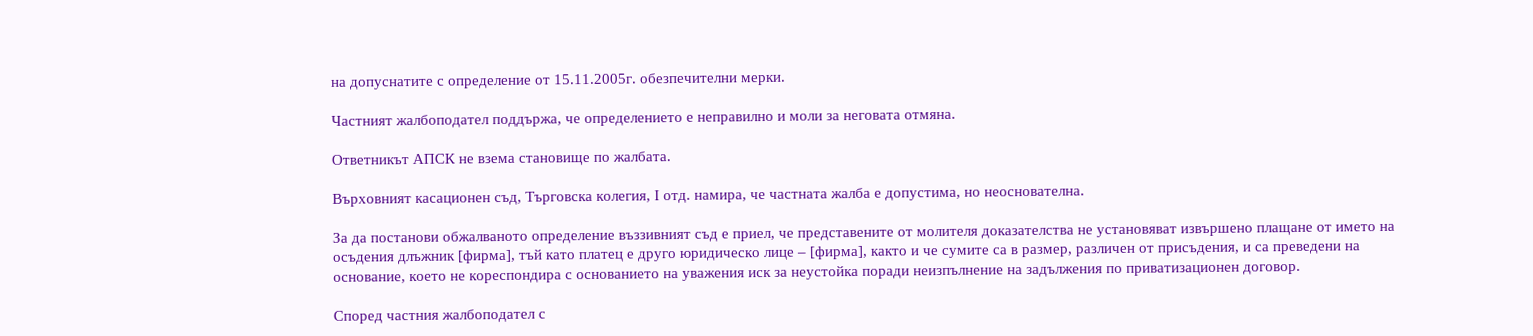на допуснатите с определение от 15.11.2005г. обезпечителни мерки.

Частният жалбоподател поддържа, че определението е неправилно и моли за неговата отмяна.

Ответникът АПСК не взема становище по жалбата.

Върховният касационен съд, Търговска колегия, І отд. намира, че частната жалба е допустима, но неоснователна.

За да постанови обжалваното определение въззивният съд е приел, че представените от молителя доказателства не установяват извършено плащане от името на осъдения длъжник [фирма], тъй като платец е друго юридическо лице – [фирма], както и че сумите са в размер, различен от присъдения, и са преведени на основание, което не кореспондира с основанието на уважения иск за неустойка поради неизпълнение на задължения по приватизационен договор.

Според частния жалбоподател с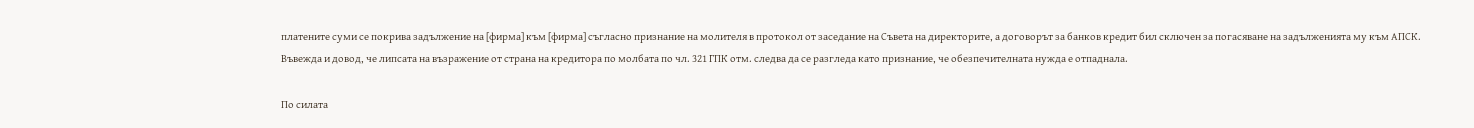платените суми се покрива задължение на [фирма] към [фирма] съгласно признание на молителя в протокол от заседание на Съвета на директорите, а договорът за банков кредит бил сключен за погасяване на задълженията му към АПСК. Въвежда и довод, че липсата на възражение от страна на кредитора по молбата по чл. 321 ГПК отм. следва да се разгледа като признание, че обезпечителната нужда е отпаднала.

По силата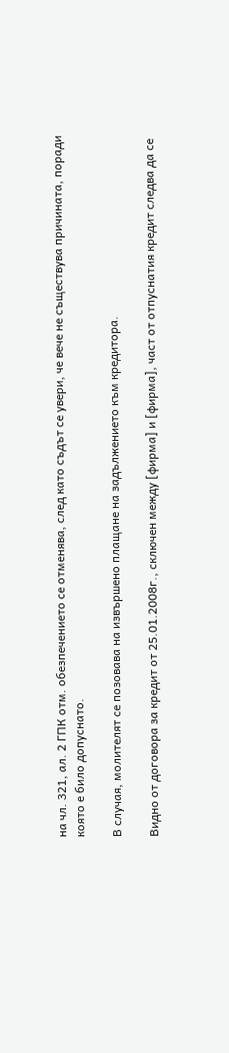на чл. 321, ал. 2 ГПК отм. обезпечението се отменява, след като съдът се увери, че вече не съществува причината, поради която е било допуснато.

В случая, молителят се позовава на извършено плащане на задължението към кредитора.

Видно от договора за кредит от 25.01.2008г., сключен между [фирма] и [фирма], част от отпуснатия кредит следва да се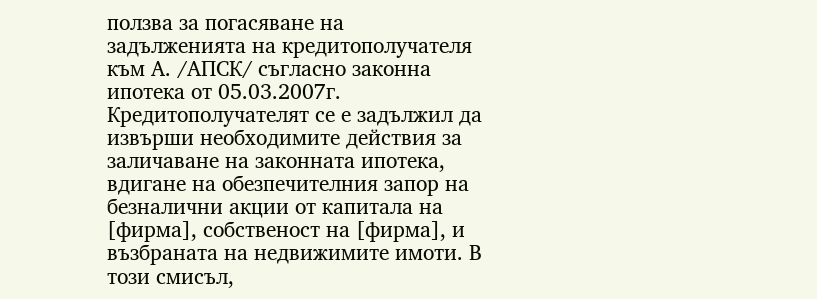ползва за погасяване на задълженията на кредитополучателя към А. /АПСК/ съгласно законна ипотека от 05.03.2007г. Кредитополучателят се е задължил да извърши необходимите действия за заличаване на законната ипотека, вдигане на обезпечителния запор на безналични акции от капитала на [фирма], собственост на [фирма], и възбраната на недвижимите имоти. В този смисъл,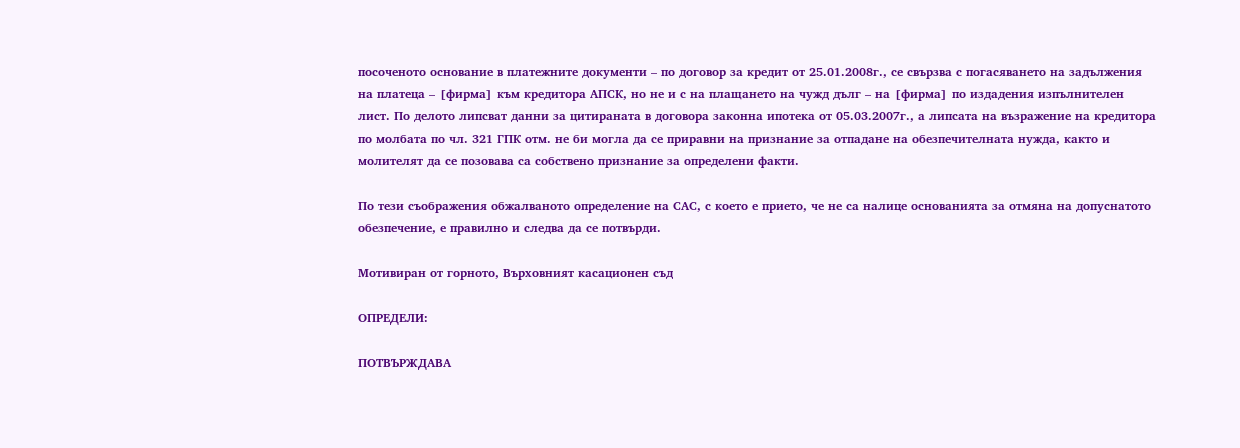посоченото основание в платежните документи – по договор за кредит от 25.01.2008г., се свързва с погасяването на задължения на платеца – [фирма] към кредитора АПСК, но не и с на плащането на чужд дълг – на [фирма] по издадения изпълнителен лист. По делото липсват данни за цитираната в договора законна ипотека от 05.03.2007г., а липсата на възражение на кредитора по молбата по чл. 321 ГПК отм. не би могла да се приравни на признание за отпадане на обезпечителната нужда, както и молителят да се позовава са собствено признание за определени факти.

По тези съображения обжалваното определение на САС, с което е прието, че не са налице основанията за отмяна на допуснатото обезпечение, е правилно и следва да се потвърди.

Мотивиран от горното, Върховният касационен съд

ОПРЕДЕЛИ:

ПОТВЪРЖДАВА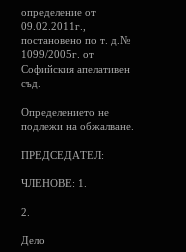определение от 09.02.2011г., постановено по т. д.№ 1099/2005г. от Софийския апелативен съд.

Определението не подлежи на обжалване.

ПРЕДСЕДАТЕЛ:

ЧЛЕНОВЕ: 1.

2.

Дело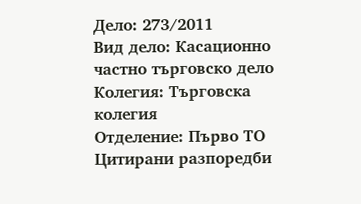Дело: 273/2011
Вид дело: Касационно частно търговско дело
Колегия: Търговска колегия
Отделение: Първо ТО
Цитирани разпоредби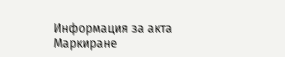Информация за акта
Маркиране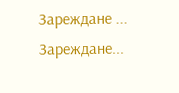Зареждане ...
Зареждане...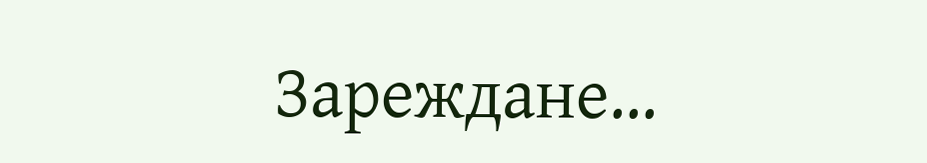Зареждане...